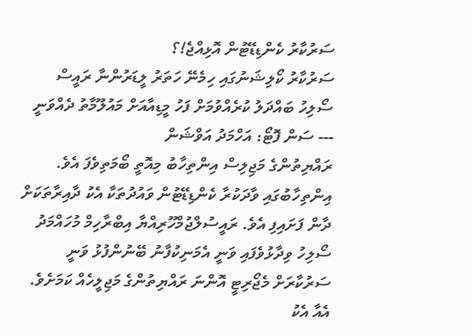ސަރުކާރު ކެންޑިޑޭޓުން އޮޅިއްޖެ!؟
ސަރުކާރު ކޯލިޝަނުގައި ހިމެނޭ ހަތަރު ލީޑަރުންނާ ރައީސް ސޯލިހު ބައްދަލު ކުރެއްވުމަށް ފަހު މީޑިއާއަށް މައުލޫމާތު ދެއްވަނީ --- ސަން ފޮޓޯ: އަހްމަދު އަވްޝަން
ރައްޔިތުންގެ މަޖިލިސް އިންތިހާބު މިއޮތީ ބޯމަތިވެފަ އެވެ. އިންތިހާބުގައި ވާދަކުރާ ކެންޑިޑޭޓުން ވައުދުތަކާ އެކު ދާއިރާތަކަށް ދާން ފަށައިފި އެވެ. ރައީސުލްޖުމްހޫރިއްޔާ އިބްރާހިމް މުހައްމަދު ސޯލިހު ވިދާޅުވެފައި ވަނީ އެމަނިކުފާނު ބޭނުންފުޅު ވަނީ ސަރުކާރަށް މެޖޯރިޓީ އޮންނަ ރައްޔިތުންގެ މަޖިލީހެއް ކަމަށެވެ. އެއާ އެކު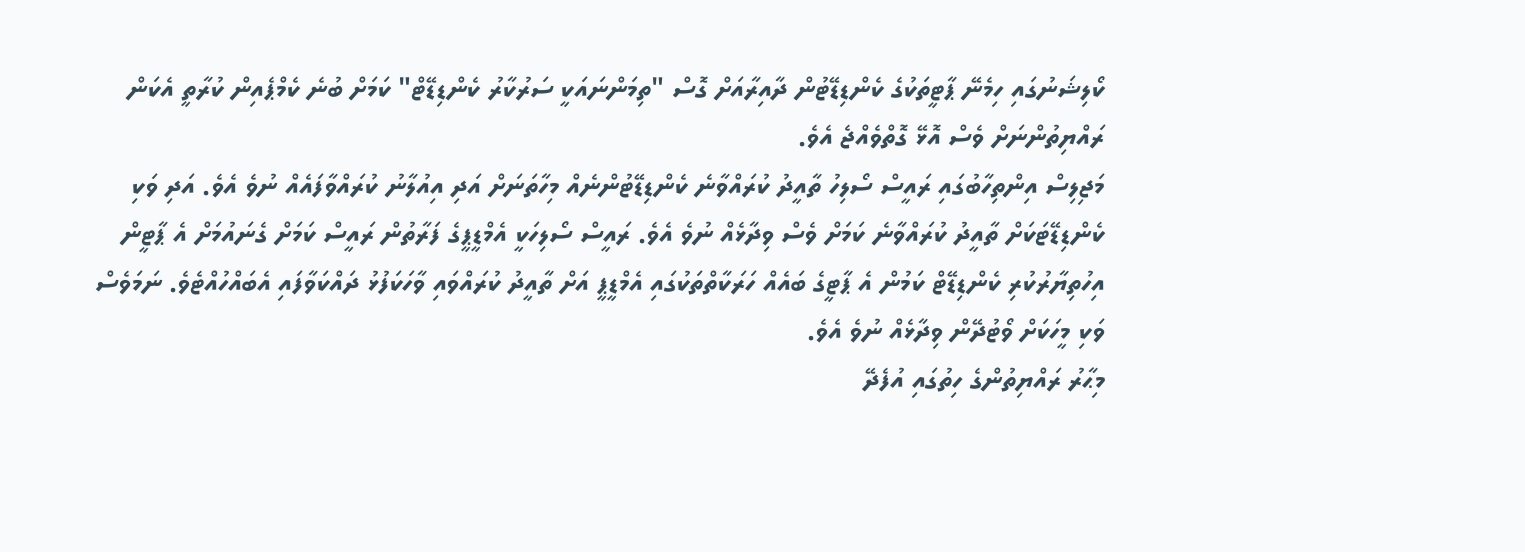ކޯލިޝަނުގައި ހިމެނޭ ޕާޓީތަކުގެ ކެންޑިޑޭޓުން ދާއިރާއަށް ގޮސް "ތިމަންނައަކީ ސަރުކާރު ކެންޑިޑޭޓް" ކަމަށް ބުނެ ކެމްޕެއިން ކުރާތީ އެކަން ރައްޔިތުންނަށް ވެސް އޮޅޭ ގޮތްވެއްޖެ އެވެ.
މަޖިލިސް އިންތިހާބުގައި ރައީސް ސޯލިހު ތާއީދު ކުރައްވާނެ ކެންޑިޑޭޓުންނެއް މިހާތަނަށް އަދި އިއުލާނު ކުރައްވާފައެއް ނުވެ އެވެ. އަދި ވަކި ކެންޑިޑޭޓަކަށް ތާއީދު ކުރައްވާނެ ކަމަށް ވެސް ވިދާޅެއް ނުވެ އެވެ. ރައީސް ސޯލިހަކީ އެމްޑީޕީގެ ފަރާތުން ރައީސް ކަމަށް ގެނައުމަށް އެ ޕާޓީން އިހުތިޔާރުކުރި ކެންޑިޑޭޓް ކަމުން އެ ޕާޓީގެ ބައެއް ހަރަކާތްތަކުގައި އެމްޑީޕީ އަށް ތާއީދު ކުރައްވައި ވާހަކަފުޅު ދައްކަވާފައި އެބައްހުއްޓެވެ. ނަމަވެސް ވަކި މީހަކަށް ވޯޓުދޭން ވިދާޅެއް ނުވެ އެވެ.
މިޙާރު ރައްޔިތުންގެ ހިތުގައި އުފެދޭ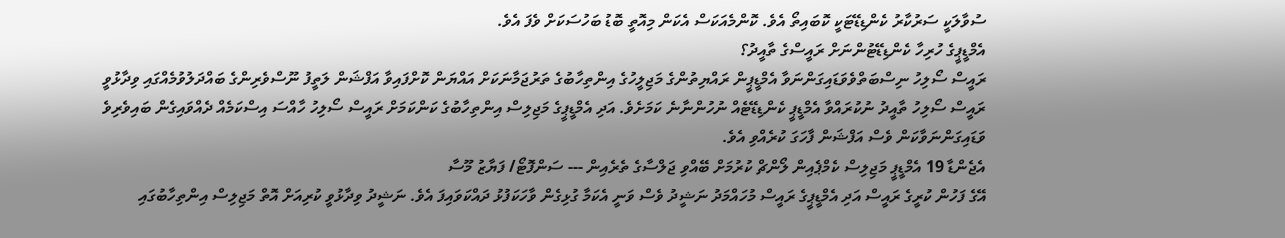ސުވާލަކީ ސަރުކާރު ކެންޑިޑޭޓަކީ ކޮބައިތޯ އެވެ. ކޮންމެއަކަސް އެކަން މިއޮތީ ބޮޑު ބަހުސަކަށް ވެފަ އެވެ.
އެމްޑީޕީގެ ހުރިހާ ކެންޑިޑޭޓުންނަށް ރައީސްގެ ތާއީދު؟
ރައީސް ސޯލިހު ނިސްބަތްވެވަޑައިގަންނަވާ އެމްޑީޕީން ރައްޔިތުންގެ މަޖިލީހުގެ އިންތިހާބުގެ ތަރުޖަމާނަކަށް އައްޔަން ކޮށްފައިވާ އަފްޝަން ލަތީފު ނޫސްވެރިންގެ ބައްދަލުވުމެއްގައި ވިދާޅުވީ ރައީސް ސޯލިހު ތާއީދު ނުކުރައްވާ އެމްޑީޕީ ކެންޑިޑޭޓެއް ނުހުންނާނެ ކަމަށެވެ. އަދި އެމްޑީޕީގެ މަޖިލިސް އިންތިހާބުގެ ކަންކަމަށް ރައީސް ސޯލިހު ހާއްސަ އިސްކަމެއް ދެއްވައިގެން ބައިވެރިވެ ވަޑައިގަންނަވާކަން ވެސް އަފްޝަން ފާހަގަ ކުރެއްވި އެވެ.
އެޖެންޑާ 19 އެމްޑީޕީ މަޖިލިސް ކެމްޕެއިން ލޯންޗް ކުރުމަށް ބޭއްވި ޖަލްސާގެ ތެރެއިން --- ސަންފޮޓޯ/ ފަޔާޒު މޫސާ
އޭގެ ފަހުން ކުރީގެ ރައީސް އަދި އެމްޑީޕީގެ ރައީސް މުހައްމަދު ނަޝީދު ވެސް ވަނީ އެކަމާ ގުޅިގެން ވާހަކަފުޅު ދައްކަވައިފަ އެވެ. ނަޝީދު ވިދާޅުވީ ކުރިއަށް އޮތް މަޖިލިސް އިންތިހާބުގައި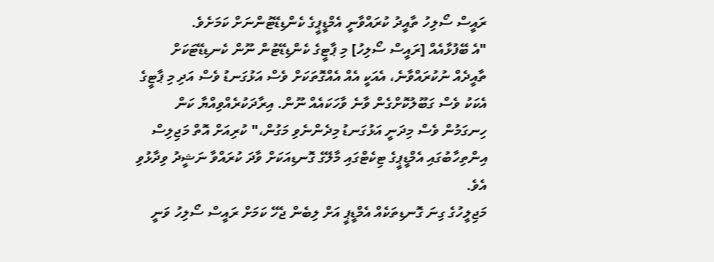ރައީސް ސޯލިހު ތާއީދު ކުރައްވާނީ އެމްޑީޕީގެ ކެންޑިޑޭޓުންނަށް ކަމަށެވެ.
"އެ ބޭފުޅާއެއް [ރައީސް ސޯލިހު] މި ޕާޓީގެ ކެންޑިޑޭޓުން ނޫން ކެނޑިޑޭޓަކަށް ތާއީދެއް ނުކުރައްވާނެ، އެއަކީ އެއް އެއްގޮތަކަށް ވެސް އަޅުގަނޑު ވެސް އަދި މި ޕާޓީގެ އެކަކު ވެސް ގަބޫލުކޮށްގެން ވާނެ ވާހަކައެއް ނޫން. އިރާދަކުރެއްވިއްޔާ ކަން ހިނގަމުން ވެސް މިދަނީ އަޅުގަނޑު މިދެންނެވި މަގުން،" ކުރިއަށް އޮތް މަޖިލިސް އިންތިހާބުގައި އެމްޑީޕީގެ ޓިކެޓްގައި މާލޭގެ ގޮނޑިއަކަށް ވާދަ ކުރައްވާ ނަޝީދު ވިދާޅުވި އެވެ.
މަޖިލީހުގެ ގިނަ ގޮނޑިތަކެއް އެމްޑީޕީ އަށް ލިބެން ޖެހޭ ކަމަށް ރައީސް ސޯލިހު ވަނީ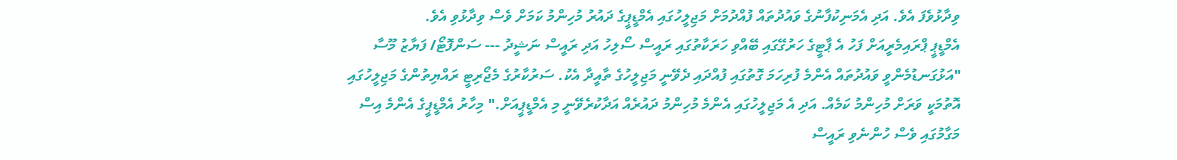ވިދާޅުވެފަ އެވެ. އަދި އެމަނިކުފާނުގެ ވައުދުތައް ފުއްދުމަށް މަޖިލީހުގައި އެމްޑީޕީގެ ދައުރު މުހިންމު ކަމަށް ވެސް ވިދާޅުވި އެވެ.
އެމްޑީޕީ ޕްރައިމެރީއަށް ފަހު އެ ޕާޓީގެ ހަރުގޭގައި ބޭއްވި ހަރަކާތުގައި ރައީސް ސޯލިހު އަދި ރައީސް ނަޝީދު --- ސަންފޮޓޯ/ ފަޔާޒު މޫސާ
"އަޅުގަނޑުމެންވީ ވައުދުތައް އެންމެ ފުރިހަމަ ގޮތުގައި ފުއްދައި ދެވޭނީ މަޖިލީހުގެ ތާއީދާ އެކު. ސަރުކާރުގެ މެޖޯރިޓީ ރައްޔިތުންގެ މަޖިލީހުގައި އޮތުމަކީ ވަރަށް މުހިންމު ކަމެއް. އަދި އެ މަޖިލީހުގައި އެންމެ މުހިންމު ދައުރެއް އަދާކުރެވޭނީ މި އެމްޑީޕީއަށް." މިހާރު އެމްޑީޕީގެ އެންމެ އިސް މަގާމުގައި ވެސް ހުންނެވި ރައީސް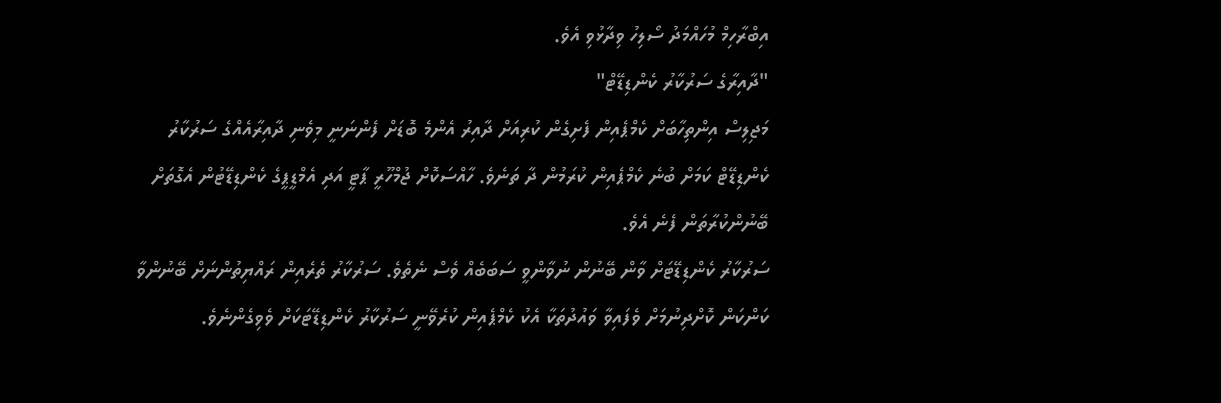އިބްރާހިމް މުހައްމަދު ސޯލިހު ވިދާޅުވި އެވެ.
"ދާއިރާގެ ސަރުކާރު ކެންޑިޑޭޓް"
މަޖިލިސް އިންތިހާބަށް ކެމްޕެއިން ފެށިގެން ކުރިއަށް ދާއިރު އެންމެ ބޮޑަށް ފެންނަނީ މިވެނި ދާއިރާއެއްގެ ސަރުކާރު ކެންޑިޑޭޓް ކަމަށް ބުނެ ކެމްޕެއިން ކުރަމުން ދާ ތަނެވެ. ހާއްސަކޮށް ޖުމްހޫރީ ޕާޓީ އަދި އެމްޑީޕީގެ ކެންޑިޑޭޓުން އެގޮތަށް ބޭނުންކުރާތަން ފެނެ އެވެ.
ސަރުކާރު ކެންޑިޑޭޓަށް ވާން ބޭނުން ނުވާންވީ ސަބަބެއް ވެސް ނެތެވެ. ސަރުކާރު ތެރެއިން ރައްޔިތުންނަށް ބޭނުންވާ ކަންކަން ކޮށްދިނުމަށް ވެފައިވާ ވައުދުތަކާ އެކު ކެމްޕެއިން ކުރެވޭނީ ސަރުކާރު ކެންޑިޑޭޓަކަށް ވެވިގެންނެވެ.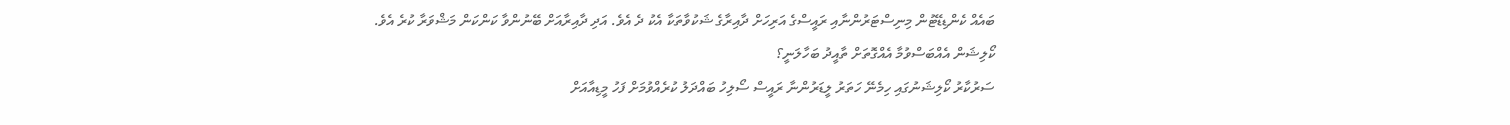ބައެއް ކެންޑިޑޭޓުން މިނިސްޓަރުންނާއި ރައީސްގެ އަރިހަށް ދާއިރާގެ ޝަކުވާތަކާ އެކު ދެ އެވެ. އަދި ދާއިރާއަށް ބޭނުންވާ ކަންކަން މަޝްވަރާ ކުރެ އެވެ.
ކޯލިޝަން އެއްބަސްވުމާ އެއްގޮތަށް ތާއީދު ބަހާލަނީ؟
ސަރުކާރު ކޯލިޝަނުގައި ހިމެނޭ ހަތަރު ލީޑަރުންނާ ރައީސް ސޯލިހު ބައްދަލު ކުރެއްވުމަށް ފަހު މީޑިއާއަށް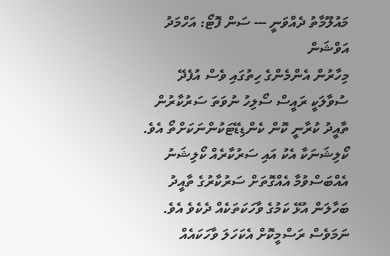މައުލޫމާތު ދެއްވަނީ --- ސަން ފޮޓޯ: އަހްމަދު އަވްޝަން
މިހާރުން އެންމެންގެ ހިތުގައި ވެސް އުފެދޭ ސުވާލަކީ ރައީސް ސޯލިހު ނުވަތަ ސަރުކާރުން ތާއީދު ކުރާނީ ކޮން ކެންޑިޑޭޓަކުންނަކަށްތޯ އެވެ. ކޯލިޝަނަކާ އެކު އައި ސަރުކާރެއް ކޯލިޝަނު އެއްބަސްވުމާ އެއްގޮތަށް ސަރުކާރުގެ ތާއީދު ބަހާލަން އުޅޭ ކަމުގެ ވާހަކަތަކެއް ދެކެވެ އެވެ. ނަމަވެސް ރަސްމީކޮށް އެކަހަލަ ވާހަކައެއް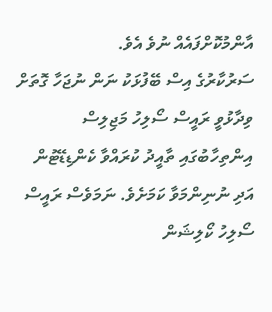އާންމުކޮށްފައެއް ނުވެ އެވެ.
ސަރުކާރުގެ އިސް ބޭފުޅަކު ނަން ނުޖަހާ ގޮތަށް ވިދާޅުވީ ރައީސް ސޯލިހު މަޖިލިސް އިންތިހާބުގައި ތާއީދު ކުރައްވާ ކެންޑިޑޭޓުން އަދި ނުނިންމަވާ ކަމަށެވެ. ނަމަވެސް ރައީސް ސޯލިހު ކޯލިޝަން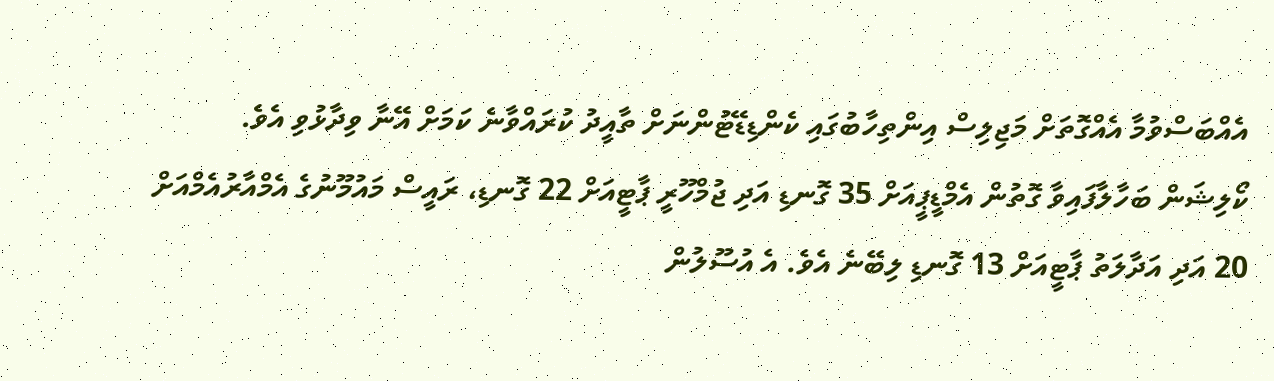އެއްބަސްވުމާ އެއްގޮތަށް މަޖިލިސް އިންތިހާބުގައި ކެންޑިޑޭޓުންނަށް ތާއީދު ކުރައްވާނެ ކަމަށް އޭނާ ވިދާޅުވި އެވެ.
ކޯލިޝަން ބަހާލާފައިވާ ގޮތުން އެމްޑީޕީއަށް 35 ގޮނޑި އަދި ޖުމްހޫރީ ޕާޓީއަށް 22 ގޮނޑި، ރައީސް މައުމޫނުގެ އެމްއާރުއެމްއަށް 20 އަދި އަދާލަތު ޕާޓީއަށް 13 ގޮނޑި ލިބޭނެ އެވެ. އެ އުސޫލުން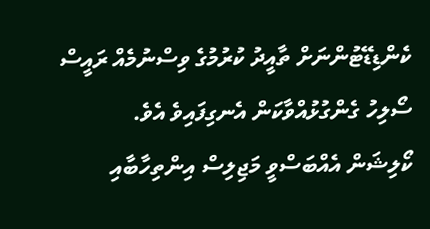ކެންޑިޑޭޓުންނަށް ތާއީދު ކުރުމުގެ ވިސްނުމެއް ރައީސް ސޯލިހު ގެންގުޅުއްވާކަން އެނގިފައިވެ އެވެ.
ކޯލިޝަން އެއްބަސްވީ މަޖިލިސް އިންތިހާބާއި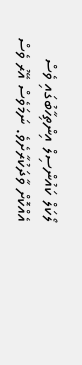ލޯކަލް ކައުންސިލް އިންތިހާބުގައި ވެސް އެއްކޮށް ވާދަކުރާށެވެ. ނަމަވެސް އޭރު ވެސް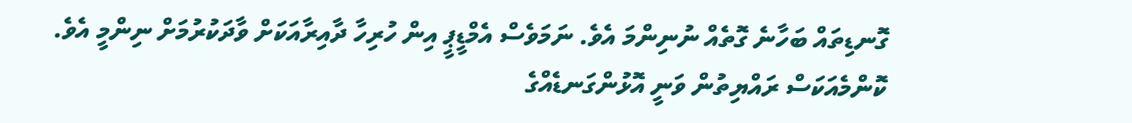ގޮނޑިތައް ބަހާނެ ގޮތެއް ނުނިންމަ އެވެ. ނަމަވެސް އެމްޑީޕީ އިން ހުރިހާ ދާއިރާއަކަށް ވާދަކުރުމަށް ނިންމީ އެވެ.
ކޮންމެއަކަސް ރައްޔިތުން ވަނީ އޮޅުންގަނޑެއްގެ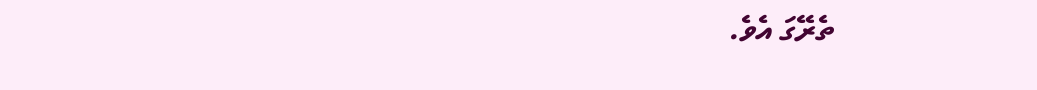ތެރޭގަ އެވެ.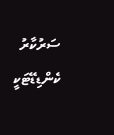ސަރުކާރު ކެންޑިޑޭޓަކީ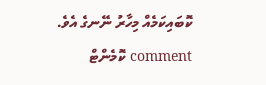ކޮބައިކަމެއް މިހާރު ނޭނގެ އެވެ.
comment ކޮމެންޓް